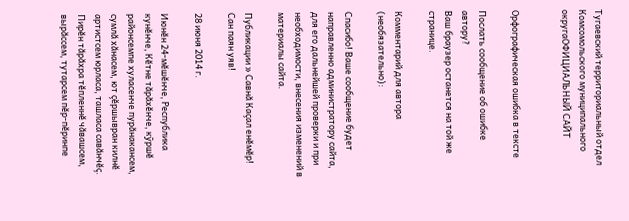Тугаевский территориальный отдел Комсомольского муниципального округаОФИЦИАЛЬНЫЙ САЙТ


Орфографическая ошибка в тексте

Послать сообщение об ошибке автору?
Ваш браузер останется на той же странице.

Комментарий для автора (необязательно):

Спасибо! Ваше сообщение будет направленно администратору сайта, для его дальнейшей проверки и при необходимости, внесения изменений в материалы сайта.

Публикации » Савнă Каçал енĕмĕр! Сан паян уяв!

28 июня 2014 г.

Июнĕн 24-мĕшĕнче, Республика кунĕнче, Кĕтне тăрăхĕнче, кỹршĕ районсемпе хуласенче пурăнакансем, сумлă хăнасем, ют çĕршывран килнĕ артистсем юрласа, ташласа савăнчĕç. Пирĕн тăрăхра тĕпленнĕ чăвашсем, вырăссем, тутарсем пĕр-пĕринпе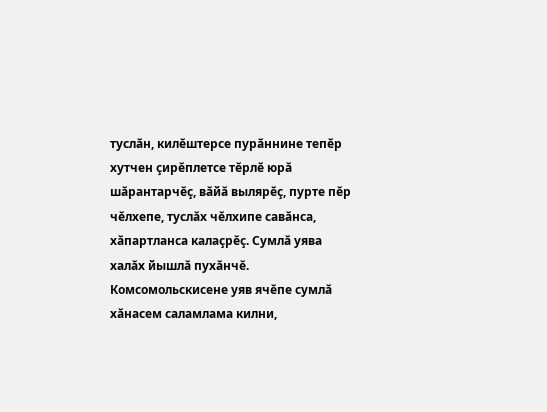туслăн, килĕштерсе пурăннине тепĕр хутчен çирĕплетсе тĕрлĕ юрă шăрантарчĕç, вăйă вылярĕç, пурте пĕр чĕлхепе, туслăх чĕлхипе савăнса, хăпартланса калаçрĕç. Сумлă уява халăх йышлă пухăнчĕ. Комсомольскисене уяв ячĕпе сумлă хăнасем саламлама килни,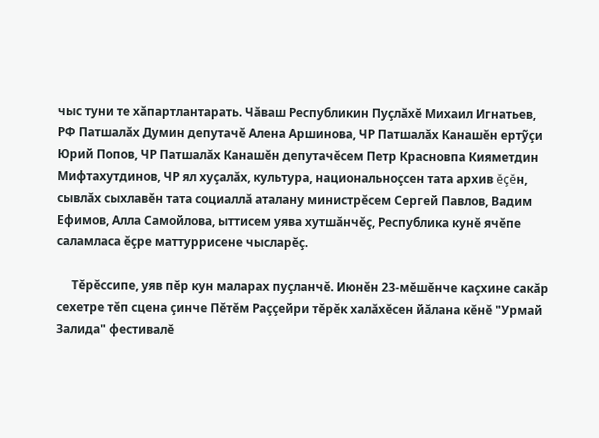чыс туни те хăпартлантарать. Чăваш Республикин Пуçлăхĕ Михаил Игнатьев, РФ Патшалăх Думин депутачĕ Алена Аршинова, ЧР Патшалăх Канашĕн ертỹçи Юрий Попов, ЧР Патшалăх Канашĕн депутачĕсем Петр Красновпа Кияметдин Мифтахутдинов, ЧР ял хуçалăх, культура, национальноçсен тата архив ĕçĕн, сывлăх сыхлавĕн тата социаллă аталану министрĕсем Сергей Павлов, Вадим Ефимов, Алла Самойлова, ыттисем уява хутшăнчĕç, Республика кунĕ ячĕпе саламласа ĕçре маттуррисене чысларĕç.

     Тĕрĕссипе, уяв пĕр кун маларах пуçланчĕ. Июнĕн 23-мĕшĕнче каçхине сакăр сехетре тĕп сцена çинче Пĕтĕм Раççейри тĕрĕк халăхĕсен йăлана кĕнĕ "Урмай Залида" фестивалĕ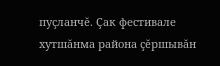пуçланчĕ. Çак фестивале хутшăнма района çĕршывăн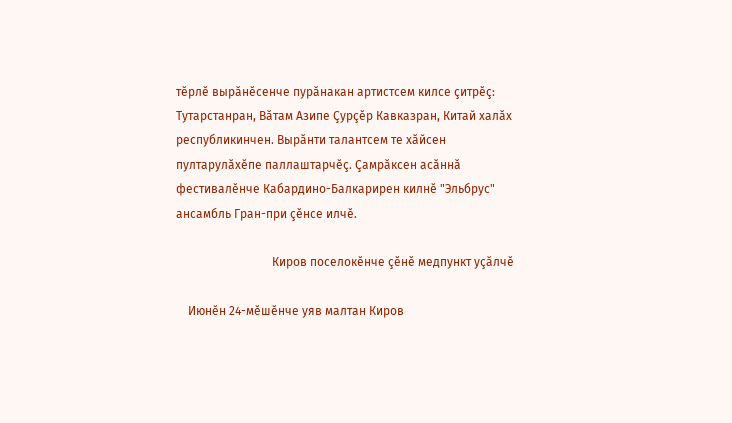тĕрлĕ вырăнĕсенче пурăнакан артистсем килсе çитрĕç: Тутарстанран, Вăтам Азипе Çурçĕр Кавказран, Китай халăх республикинчен. Вырăнти талантсем те хăйсен пултарулăхĕпе паллаштарчĕç. Çамрăксен асăннă фестивалĕнче Кабардино-Балкарирен килнĕ "Эльбрус" ансамбль Гран-при çĕнсе илчĕ.

                                Киров поселокĕнче çĕнĕ медпункт уçăлчĕ

    Июнĕн 24-мĕшĕнче уяв малтан Киров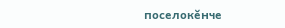поселокĕнче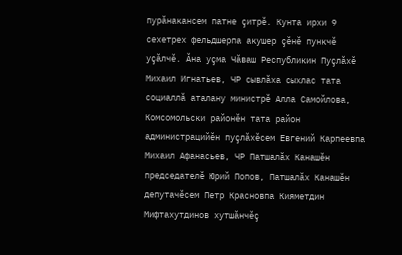пурăнакансем патне çитрĕ. Кунта ирхи 9 сехетрех фельдшерпа акушер çĕнĕ пункчĕ уçăлчĕ. Ăна уçма Чăваш Республикин Пуçлăхĕ Михаил Игнатьев, ЧР сывлăха сыхлас тата социаллă аталану министрĕ Алла Самойлова, Комсомольски районĕн тата район администрацийĕн пуçлăхĕсем Евгений Карпеевпа Михаил Афанасьев, ЧР Патшалăх Канашĕн председателĕ Юрий Попов, Патшалăх Канашĕн депутачĕсем Петр Красновпа Кияметдин Мифтахутдинов хутшăнчĕç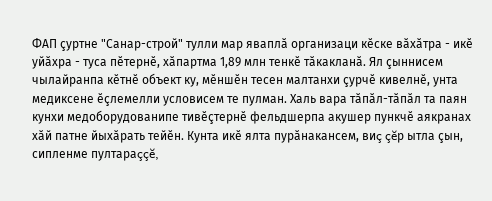ФАП çуртне "Санар-строй" тулли мар яваплă организаци кĕске вăхăтра - икĕ уйăхра - туса пĕтернĕ, хăпартма 1,89 млн тенкĕ тăкакланă. Ял çыннисем чылайранпа кĕтнĕ объект ку, мĕншĕн тесен малтанхи çурчĕ кивелнĕ, унта медиксене ĕçлемелли условисем те пулман. Халь вара тăпăл-тăпăл та паян кунхи медоборудованипе тивĕçтернĕ фельдшерпа акушер пункчĕ аякранах хăй патне йыхăрать тейĕн. Кунта икĕ ялта пурăнакансем, виç çĕр ытла çын, сипленме пултараççĕ,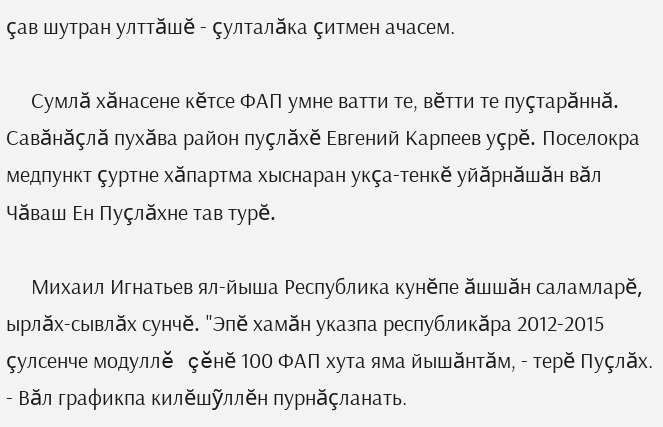çав шутран улттăшĕ - çулталăка çитмен ачасем.

     Сумлă хăнасене кĕтсе ФАП умне ватти те, вĕтти те пуçтарăннă. Савăнăçлă пухăва район пуçлăхĕ Евгений Карпеев уçрĕ. Поселокра медпункт çуртне хăпартма хыснаран укçа-тенкĕ уйăрнăшăн вăл Чăваш Ен Пуçлăхне тав турĕ.

     Михаил Игнатьев ял-йыша Республика кунĕпе ăшшăн саламларĕ, ырлăх-сывлăх сунчĕ. "Эпĕ хамăн указпа республикăра 2012-2015 çулсенче модуллĕ çĕнĕ 100 ФАП хута яма йышăнтăм, - терĕ Пуçлăх. - Вăл графикпа килĕшỹллĕн пурнăçланать.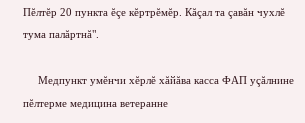Пĕлтĕр 20 пункта ĕçе кĕртрĕмĕр. Кăçал та çавăн чухлĕ тума палăртнă".

     Медпункт умĕнчи хĕрлĕ хăйăва касса ФАП уçăлнине пĕлтерме медицина ветеранне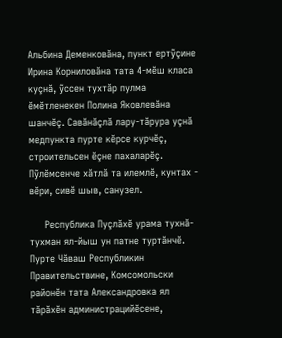Альбина Деменковăна, пункт ертỹçине Ирина Корниловăна тата 4-мĕш класа куçнă, ỹссен тухтăр пулма ĕмĕтленекен Полина Яковлевăна шанчĕç. Савăнăçлă лару-тăрура уçнă медпункта пурте кĕрсе курчĕç, строительсен ĕçне пахаларĕç. Пỹлĕмсенче хăтлă та илемлĕ, кунтах - вĕри, сивĕ шыв, санузел.

     Республика Пуçлăхĕ урама тухнă-тухман ял-йыш ун патне туртăнчĕ. Пурте Чăваш Республикин Правительствине, Комсомольски районĕн тата Александровка ял тăрăхĕн администрацийĕсене,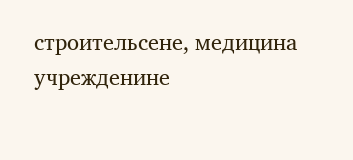строительсене, медицина учрежденине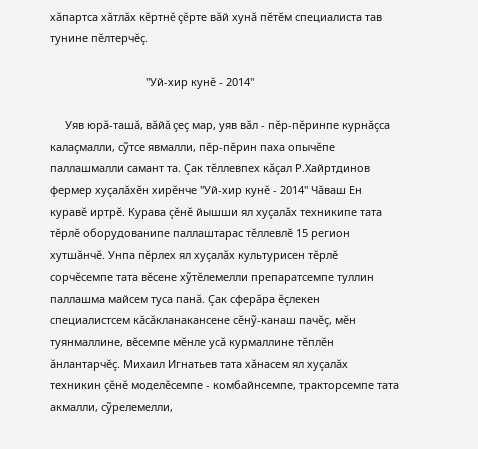хăпартса хăтлăх кĕртнĕ çĕрте вăй хунă пĕтĕм специалиста тав тунине пĕлтерчĕç.

                                "Уй-хир кунĕ - 2014"

     Уяв юрă-ташă, вăйă çеç мар, уяв вăл - пĕр-пĕринпе курнăçса калаçмалли, сỹтсе явмалли, пĕр-пĕрин паха опычĕпе паллашмалли самант та. Çак тĕллевпех кăçал Р.Хайртдинов фермер хуçалăхĕн хирĕнче "Уй-хир кунĕ - 2014" Чăваш Ен куравĕ иртрĕ. Курава çĕнĕ йышши ял хуçалăх техникипе тата тĕрлĕ оборудованипе паллаштарас тĕллевлĕ 15 регион хутшăнчĕ. Унпа пĕрлех ял хуçалăх культурисен тĕрлĕ сорчĕсемпе тата вĕсене хỹтĕлемелли препаратсемпе туллин паллашма майсем туса панă. Çак сферăра ĕçлекен специалистсем кăсăкланакансене сĕнỹ-канаш пачĕç, мĕн туянмаллине, вĕсемпе мĕнле усă курмаллине тĕплĕн ăнлантарчĕç. Михаил Игнатьев тата хăнасем ял хуçалăх техникин çĕнĕ моделĕсемпе - комбайнсемпе, тракторсемпе тата акмалли, сỹрелемелли,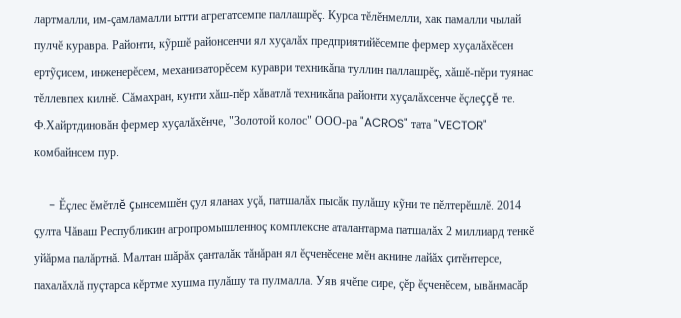лартмалли, им-çамламалли ытти агрегатсемпе паллашрĕç. Курса тĕлĕнмелли, хак памалли чылай пулчĕ куравра. Районти, кỹршĕ районсенчи ял хуçалăх предприятийĕсемпе фермер хуçалăхĕсен ертỹçисем, инженерĕсем, механизаторĕсем кураври техникăпа туллин паллашрĕç, хăшĕ-пĕри туянас тĕллевпех килнĕ. Сăмахран, кунти хăш-пĕр хăватлă техникăпа районти хуçалăхсенче ĕçлеççĕ те. Ф.Хайртдиновăн фермер хуçалăхĕнче, "Золотой колос" ООО-ра "ACROS" тата "VECTOR" комбайнсем пур.

     - Ĕçлес ĕмĕтлĕ çынсемшĕн çул яланах уçă, патшалăх пысăк пулăшу кỹни те пĕлтерĕшлĕ. 2014 çулта Чăваш Республикин агропромышленноç комплексне аталантарма патшалăх 2 миллиард тенкĕ уйăрма палăртнă. Малтан шăрăх çанталăк тăнăран ял ĕçченĕсене мĕн акнине лайăх çитĕнтерсе, пахалăхлă пуçтарса кĕртме хушма пулăшу та пулмалла. Уяв ячĕпе сире, çĕр ĕçченĕсем, ывăнмасăр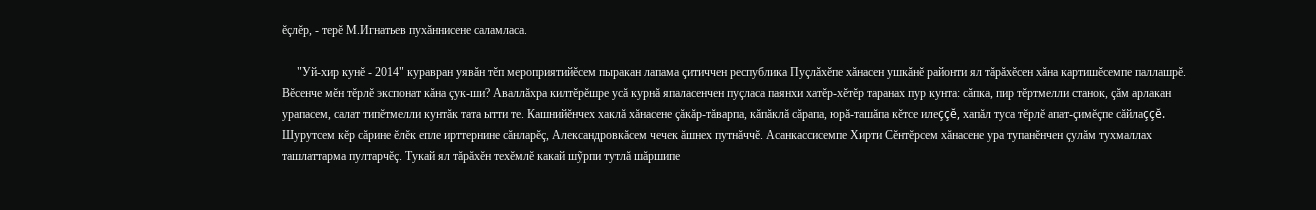ĕçлĕр, - терĕ М.Игнатьев пухăннисене саламласа.

     "Уй-хир кунĕ - 2014" куравран уявăн тĕп мероприятийĕсем пыракан лапама çитиччен республика Пуçлăхĕпе хăнасен ушкăнĕ районти ял тăрăхĕсен хăна картишĕсемпе паллашрĕ. Вĕсенче мĕн тĕрлĕ экспонат кăна çук-ши? Аваллăхра килтĕрĕшре усă курнă япаласенчен пуçласа паянхи хатĕр-хĕтĕр таранах пур кунта: сăпка, пир тĕртмелли станок, çăм арлакан урапасем, салат типĕтмелли кунтăк тата ытти те. Кашнийĕнчех хаклă хăнасене çăкăр-тăварпа, кăпăклă сăрапа, юрă-ташăпа кĕтсе илеççĕ, хапăл туса тĕрлĕ апат-çимĕçпе сăйлаççĕ. Шурутсем кĕр сăрине ĕлĕк епле ирттернине сăнларĕç, Александровкăсем чечек ăшнех путнăччĕ. Асанкассисемпе Хирти Сĕнтĕрсем хăнасене ура тупанĕнчен çулăм тухмаллах ташлаттарма пултарчĕç. Тукай ял тăрăхĕн техĕмлĕ какай шỹрпи тутлă шăршипе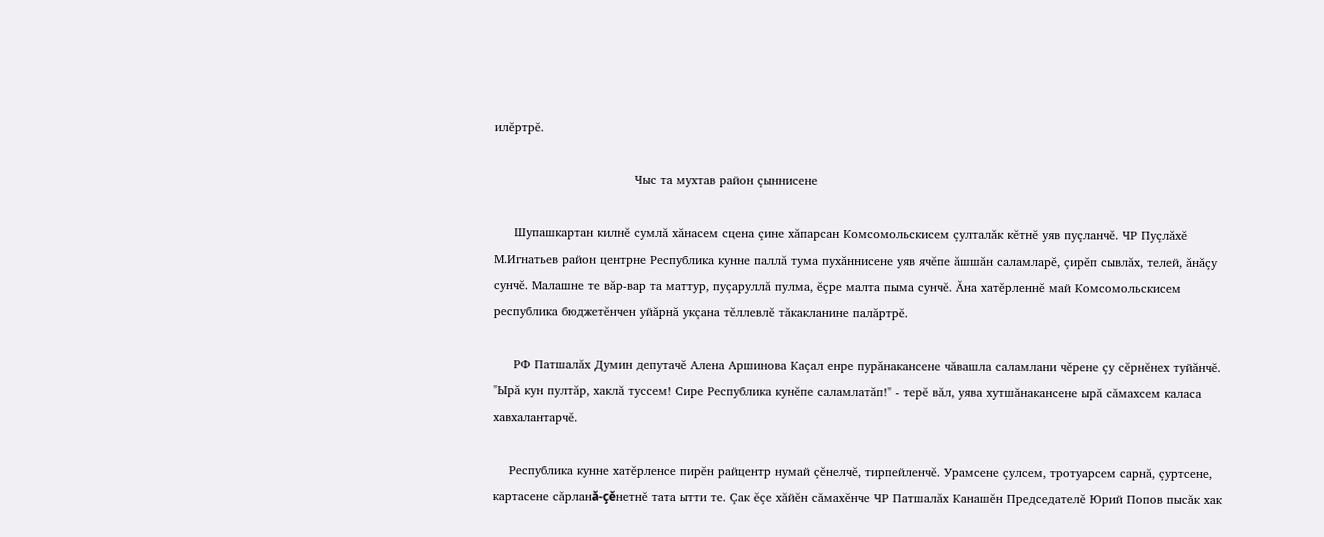илĕртрĕ.

                                   Чыс та мухтав район çыннисене

     Шупашкартан килнĕ сумлă хăнасем сцена çине хăпарсан Комсомольскисем çулталăк кĕтнĕ уяв пуçланчĕ. ЧР Пуçлăхĕ М.Игнатьев район центрне Республика кунне паллă тума пухăннисене уяв ячĕпе ăшшăн саламларĕ, çирĕп сывлăх, телей, ăнăçу сунчĕ. Малашне те вăр-вар та маттур, пуçаруллă пулма, ĕçре малта пыма сунчĕ. Ăна хатĕрленнĕ май Комсомольскисем республика бюджетĕнчен уйăрнă укçана тĕллевлĕ тăкакланине палăртрĕ.

     РФ Патшалăх Думин депутачĕ Алена Аршинова Каçал енре пурăнакансене чăвашла саламлани чĕрене çу сĕрнĕнех туйăнчĕ. "Ырă кун пултăр, хаклă туссем! Сире Республика кунĕпе саламлатăп!" - терĕ вăл, уява хутшăнакансене ырă сăмахсем каласа хавхалантарчĕ.

    Республика кунне хатĕрленсе пирĕн райцентр нумай çĕнелчĕ, тирпейленчĕ. Урамсене çулсем, тротуарсем сарнă, çуртсене, картасене сăрланă-çĕнетнĕ тата ытти те. Çак ĕçе хăйĕн сăмахĕнче ЧР Патшалăх Канашĕн Председателĕ Юрий Попов пысăк хак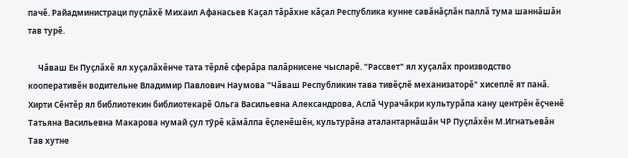пачĕ. Райадминистраци пуçлăхĕ Михаил Афанасьев Каçал тăрăхне кăçал Республика кунне савăнăçлăн паллă тума шаннăшăн тав турĕ.

     Чăваш Ен Пуçлăхĕ ял хуçалăхĕнче тата тĕрлĕ сферăра палăрнисене чысларĕ. "Рассвет" ял хуçалăх производство кооперативĕн водительне Владимир Павлович Наумова "Чăваш Республикин тава тивĕçлĕ механизаторĕ" хисеплĕ ят панă. Хирти Сĕнтĕр ял библиотекин библиотекарĕ Ольга Васильевна Александрова, Аслă Чурачăкри культурăпа кану центрĕн ĕçченĕ Татьяна Васильевна Макарова нумай çул тỹрĕ кăмăлпа ĕçленĕшĕн, культурăна аталантарнăшăн ЧР Пуçлăхĕн М.Игнатьевăн Тав хутне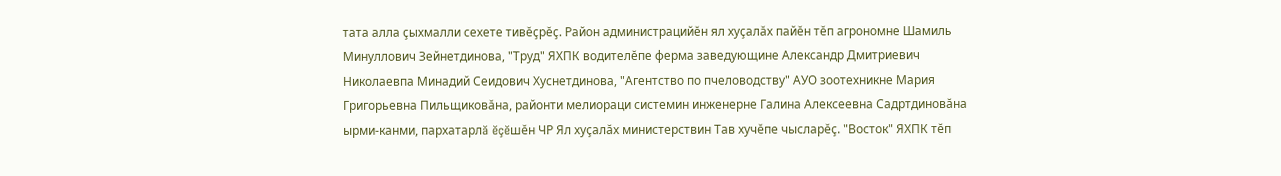тата алла çыхмалли сехете тивĕçрĕç. Район администрацийĕн ял хуçалăх пайĕн тĕп агрономне Шамиль Минуллович Зейнетдинова, "Труд" ЯХПК водителĕпе ферма заведующине Александр Дмитриевич Николаевпа Минадий Сеидович Хуснетдинова, "Агентство по пчеловодству" АУО зоотехникне Мария Григорьевна Пильщиковăна, районти мелиораци системин инженерне Галина Алексеевна Садртдиновăна ырми-канми, пархатарлă ĕçĕшĕн ЧР Ял хуçалăх министерствин Тав хучĕпе чысларĕç. "Восток" ЯХПК тĕп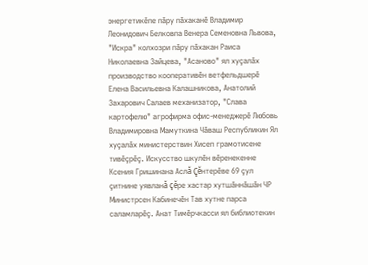энергетикĕпе пăру пăхаканĕ Владимир Леонидович Белковпа Венера Семеновна Львова, "Искра" колхозри пăру пăхакан Раиса Николаевна Зайцева, "Асаново" ял хуçалăх производство кооперативĕн ветфельдшерĕ Елена Васильевна Калашникова, Анатолий Захарович Салаев механизатор, "Слава картофелю" агрофирма офис-менеджерĕ Любовь Владимировна Мамуткина Чăваш Республикин Ял хуçалăх министерствин Хисеп грамотисене тивĕçрĕç. Искусство шкулĕн вĕренекенне Ксения Гришинана Аслă Çĕнтерĕве 69 çул çитнине уявланă çĕре хастар хутшăннăшăн ЧР Министрсен Кабинечĕн Тав хутне парса саламларĕç. Анат Тимĕрчкасси ял библиотекин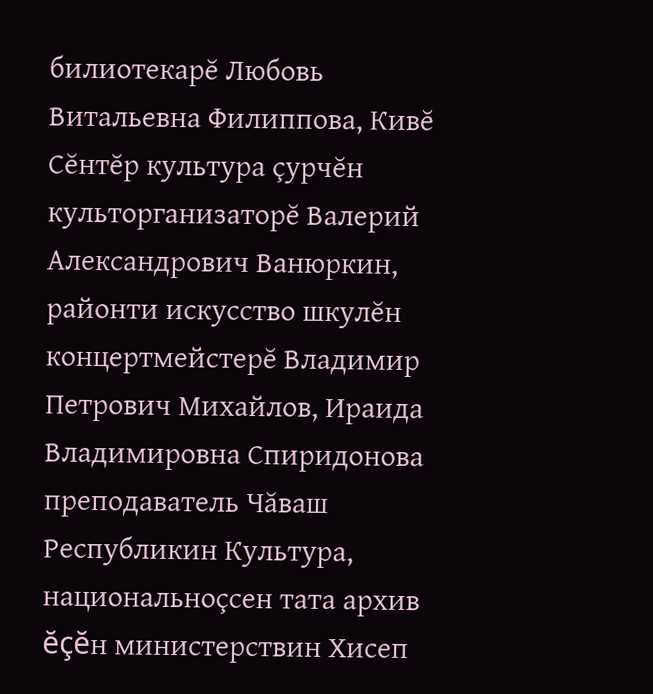билиотекарĕ Любовь Витальевна Филиппова, Кивĕ Сĕнтĕр культура çурчĕн культорганизаторĕ Валерий Александрович Ванюркин, районти искусство шкулĕн концертмейстерĕ Владимир Петрович Михайлов, Ираида Владимировна Спиридонова преподаватель Чăваш Республикин Культура, национальноçсен тата архив ĕçĕн министерствин Хисеп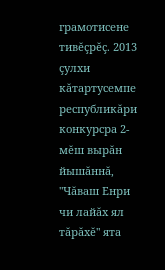грамотисене тивĕçрĕç. 2013 çулхи кăтартусемпе республикăри конкурсра 2-мĕш вырăн йышăннă, "Чăваш Енри чи лайăх ял тăрăхĕ" ята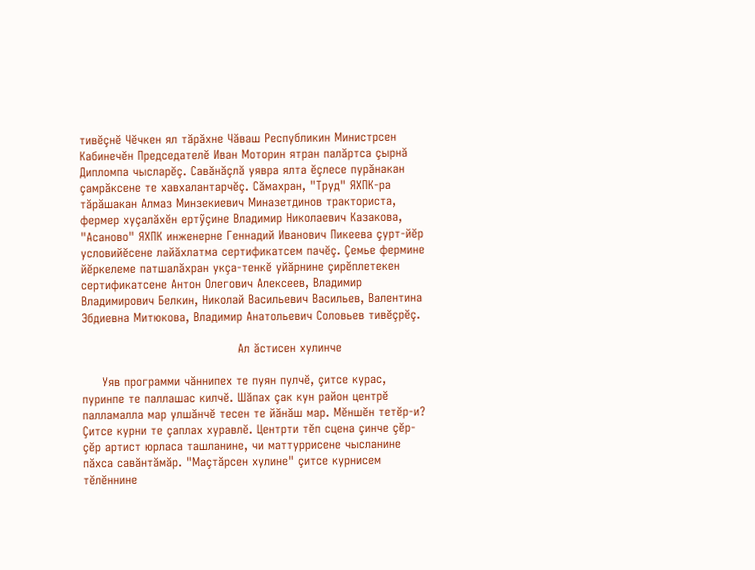тивĕçнĕ Чĕчкен ял тăрăхне Чăваш Республикин Министрсен Кабинечĕн Председателĕ Иван Моторин ятран палăртса çырнă Дипломпа чысларĕç. Савăнăçлă уявра ялта ĕçлесе пурăнакан çамрăксене те хавхалантарчĕç. Сăмахран, "Труд" ЯХПК-ра тăрăшакан Алмаз Минзекиевич Миназетдинов тракториста, фермер хуçалăхĕн ертỹçине Владимир Николаевич Казакова, "Асаново" ЯХПК инженерне Геннадий Иванович Пикеева çурт-йĕр условийĕсене лайăхлатма сертификатсем пачĕç. Çемье фермине йĕркелеме патшалăхран укçа-тенкĕ уйăрнине çирĕплетекен сертификатсене Антон Олегович Алексеев, Владимир Владимирович Белкин, Николай Васильевич Васильев, Валентина Эбдиевна Митюкова, Владимир Анатольевич Соловьев тивĕçрĕç.

                                       Ал ăстисен хулинче

     Уяв программи чăннипех те пуян пулчĕ, çитсе курас, пуринпе те паллашас килчĕ. Шăпах çак кун район центрĕ палламалла мар улшăнчĕ тесен те йăнăш мар. Мĕншĕн тетĕр-и? Çитсе курни те çаплах хуравлĕ. Центрти тĕп сцена çинче çĕр-çĕр артист юрласа ташланине, чи маттуррисене чысланине пăхса савăнтăмăр. "Маçтăрсен хулине" çитсе курнисем тĕлĕннине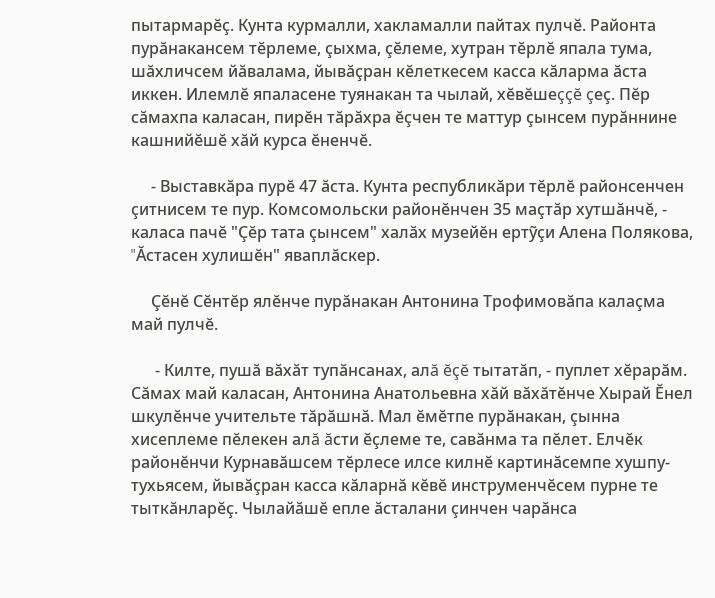пытармарĕç. Кунта курмалли, хакламалли пайтах пулчĕ. Районта пурăнакансем тĕрлеме, çыхма, çĕлеме, хутран тĕрлĕ япала тума, шăхличсем йăвалама, йывăçран кĕлеткесем касса кăларма ăста иккен. Илемлĕ япаласене туянакан та чылай, хĕвĕшеççĕ çеç. Пĕр сăмахпа каласан, пирĕн тăрăхра ĕçчен те маттур çынсем пурăннине кашнийĕшĕ хăй курса ĕненчĕ.

     - Выставкăра пурĕ 47 ăста. Кунта республикăри тĕрлĕ районсенчен çитнисем те пур. Комсомольски районĕнчен 35 маçтăр хутшăнчĕ, - каласа пачĕ "Çĕр тата çынсем" халăх музейĕн ертỹçи Алена Полякова, "Ăстасен хулишĕн" яваплăскер.

     Çĕнĕ Сĕнтĕр ялĕнче пурăнакан Антонина Трофимовăпа калаçма май пулчĕ.

      - Килте, пушă вăхăт тупăнсанах, алă ĕçĕ тытатăп, - пуплет хĕрарăм. Сăмах май каласан, Антонина Анатольевна хăй вăхăтĕнче Хырай Ĕнел шкулĕнче учительте тăрăшнă. Мал ĕмĕтпе пурăнакан, çынна хисеплеме пĕлекен алă ăсти ĕçлеме те, савăнма та пĕлет. Елчĕк районĕнчи Курнавăшсем тĕрлесе илсе килнĕ картинăсемпе хушпу-тухьясем, йывăçран касса кăларнă кĕвĕ инструменчĕсем пурне те тыткăнларĕç. Чылайăшĕ епле ăсталани çинчен чарăнса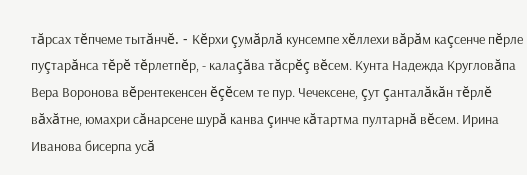тăрсах тĕпчеме тытăнчĕ. - Кĕрхи çумăрлă кунсемпе хĕллехи вăрăм каçсенче пĕрле пуçтарăнса тĕрĕ тĕрлетпĕр, - калаçăва тăсрĕç вĕсем. Кунта Надежда Кругловăпа Вера Воронова вĕрентекенсен ĕçĕсем те пур. Чечексене, çут çанталăкăн тĕрлĕ вăхăтне, юмахри сăнарсене шурă канва çинче кăтартма пултарнă вĕсем. Ирина Иванова бисерпа усă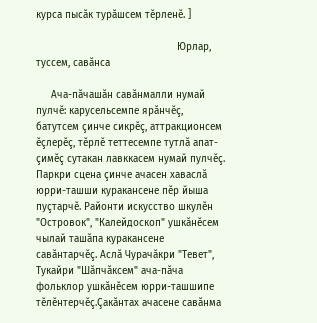курса пысăк турăшсем тĕрленĕ. ]

                                               Юрлар, туссем, савăнса

     Ача-пăчашăн савăнмалли нумай пулчĕ: карусельсемпе ярăнчĕç, батутсем çинче сикрĕç, аттракционсем ĕçлерĕç, тĕрлĕ теттесемпе тутлă апат-çимĕç сутакан лавккасем нумай пулчĕç. Паркри сцена çинче ачасен хаваслă юрри-ташши куракансене пĕр йыша пуçтарчĕ. Районти искусство шкулĕн "Островок", "Калейдоскоп" ушкăнĕсем чылай ташăпа куракансене савăнтарчĕç. Аслă Чурачăкри "Тевет", Тукайри "Шăпчăксем" ача-пăча фольклор ушкăнĕсем юрри-ташшипе тĕлĕнтерчĕç.Çакăнтах ачасене савăнма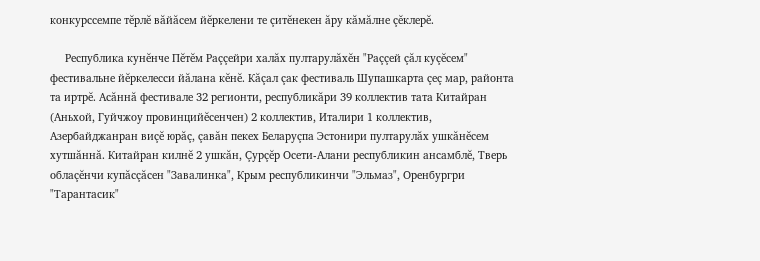конкурссемпе тĕрлĕ вăйăсем йĕркелени те çитĕнекен ăру кăмăлне çĕклерĕ.

     Республика кунĕнче Пĕтĕм Раççейри халăх пултарулăхĕн "Раççей çăл куçĕсем" фестивальне йĕркелесси йăлана кĕнĕ. Кăçал çак фестиваль Шупашкарта çеç мар, районта та иртрĕ. Асăннă фестивале 32 регионти, республикăри 39 коллектив тата Китайран (Аньхой, Гуйчжоу провинцийĕсенчен) 2 коллектив, Италири 1 коллектив, Азербайджанран виçĕ юрăç, çавăн пекех Беларуçпа Эстонири пултарулăх ушкăнĕсем хутшăннă. Китайран килнĕ 2 ушкăн, Çурçĕр Осети-Алани республикин ансамблĕ, Тверь облаçĕнчи купăсçăсен "Завалинка", Крым республикинчи "Эльмаз", Оренбургри "Тарантасик"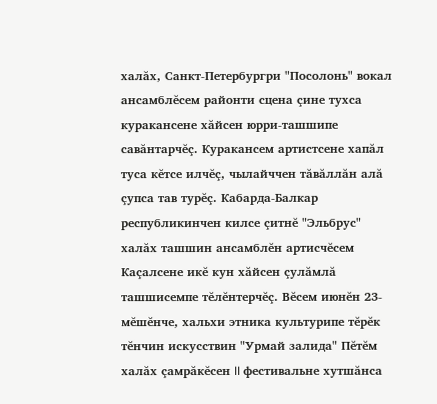халăх, Санкт-Петербургри "Посолонь" вокал ансамблĕсем районти сцена çине тухса куракансене хăйсен юрри-ташшипе савăнтарчĕç. Куракансем артистсене хапăл туса кĕтсе илчĕç, чылайччен тăвăллăн алă çупса тав турĕç. Кабарда-Балкар республикинчен килсе çитнĕ "Эльбрус" халăх ташшин ансамблĕн артисчĕсем Каçалсене икĕ кун хăйсен çулăмлă ташшисемпе тĕлĕнтерчĕç. Вĕсем июнĕн 23-мĕшĕнче, хальхи этника культурипе тĕрĕк тĕнчин искусствин "Урмай залида" Пĕтĕм халăх çамрăкĕсен II фестивальне хутшăнса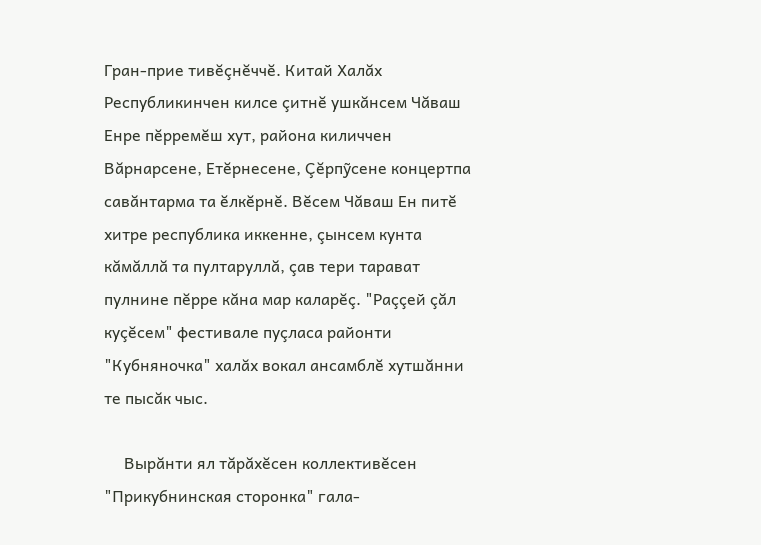Гран-прие тивĕçнĕччĕ. Китай Халăх Республикинчен килсе çитнĕ ушкăнсем Чăваш Енре пĕрремĕш хут, района киличчен Вăрнарсене, Етĕрнесене, Çĕрпỹсене концертпа савăнтарма та ĕлкĕрнĕ. Вĕсем Чăваш Ен питĕ хитре республика иккенне, çынсем кунта кăмăллă та пултаруллă, çав тери тарават пулнине пĕрре кăна мар каларĕç. "Раççей çăл куçĕсем" фестивале пуçласа районти "Кубняночка" халăх вокал ансамблĕ хутшăнни те пысăк чыс.

     Вырăнти ял тăрăхĕсен коллективĕсен "Прикубнинская сторонка" гала-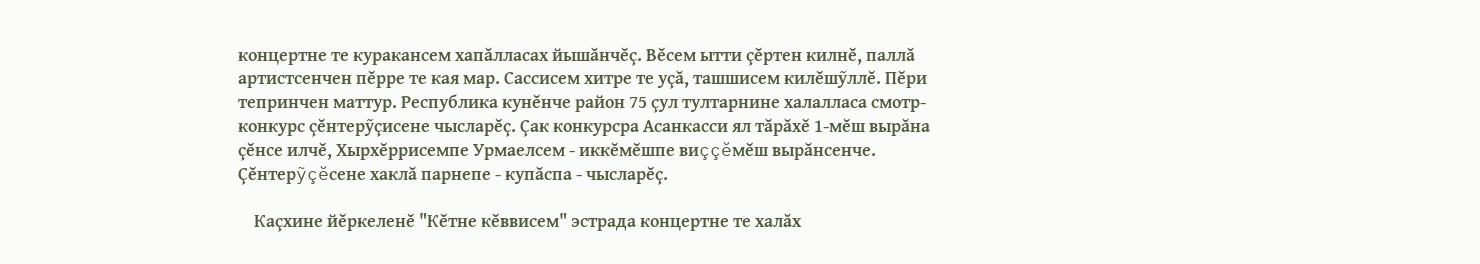концертне те куракансем хапăлласах йышăнчĕç. Вĕсем ытти çĕртен килнĕ, паллă артистсенчен пĕрре те кая мар. Сассисем хитре те уçă, ташшисем килĕшỹллĕ. Пĕри тепринчен маттур. Республика кунĕнче район 75 çул тултарнине халалласа смотр-конкурс çĕнтерỹçисене чысларĕç. Çак конкурсра Асанкасси ял тăрăхĕ 1-мĕш вырăна çĕнсе илчĕ, Хырхĕррисемпе Урмаелсем - иккĕмĕшпе виççĕмĕш вырăнсенче. Çĕнтерỹçĕсене хаклă парнепе - купăспа - чысларĕç.

    Каçхине йĕркеленĕ "Кĕтне кĕввисем" эстрада концертне те халăх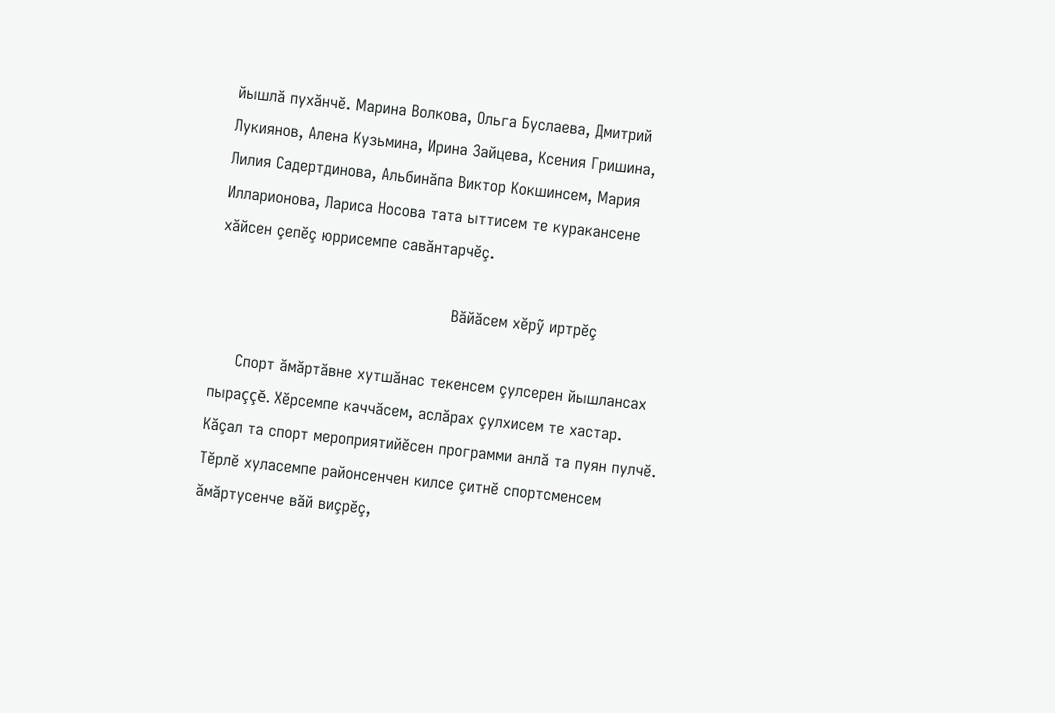йышлă пухăнчĕ. Марина Волкова, Ольга Буслаева, Дмитрий Лукиянов, Алена Кузьмина, Ирина Зайцева, Ксения Гришина, Лилия Садертдинова, Альбинăпа Виктор Кокшинсем, Мария Илларионова, Лариса Носова тата ыттисем те куракансене хăйсен çепĕç юррисемпе савăнтарчĕç.

                                               Вăйăсем хĕрỹ иртрĕç

     Спорт ăмăртăвне хутшăнас текенсем çулсерен йышлансах пыраççĕ. Хĕрсемпе каччăсем, аслăрах çулхисем те хастар. Кăçал та спорт мероприятийĕсен программи анлă та пуян пулчĕ. Тĕрлĕ хуласемпе районсенчен килсе çитнĕ спортсменсем ăмăртусенче вăй виçрĕç,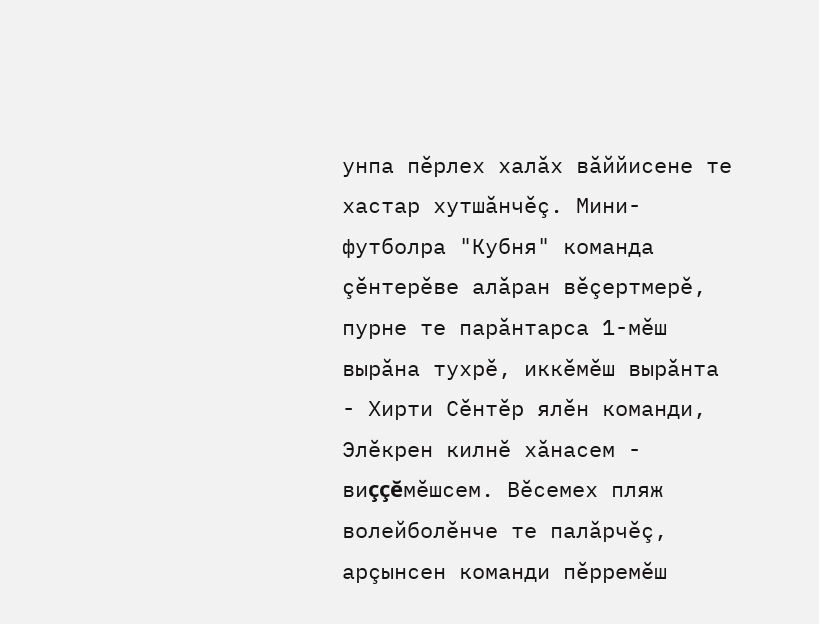унпа пĕрлех халăх вăййисене те хастар хутшăнчĕç. Мини-футболра "Кубня" команда çĕнтерĕве алăран вĕçертмерĕ, пурне те парăнтарса 1-мĕш вырăна тухрĕ, иккĕмĕш вырăнта - Хирти Сĕнтĕр ялĕн команди, Элĕкрен килнĕ хăнасем - виççĕмĕшсем. Вĕсемех пляж волейболĕнче те палăрчĕç, арçынсен команди пĕрремĕш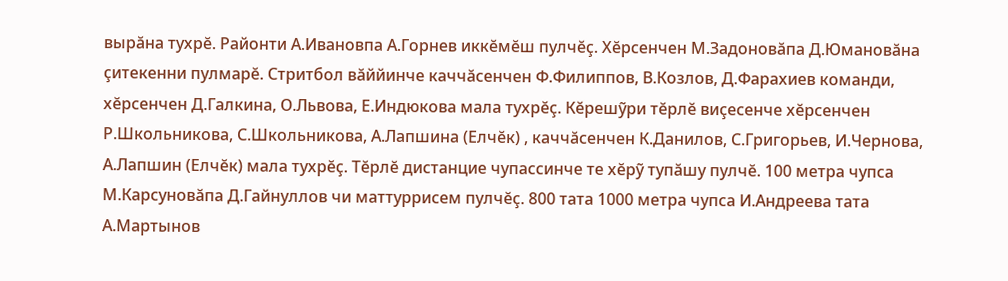вырăна тухрĕ. Районти А.Ивановпа А.Горнев иккĕмĕш пулчĕç. Хĕрсенчен М.Задоновăпа Д.Юмановăна çитекенни пулмарĕ. Стритбол вăййинче каччăсенчен Ф.Филиппов, В.Козлов, Д.Фарахиев команди, хĕрсенчен Д.Галкина, О.Львова, Е.Индюкова мала тухрĕç. Кĕрешỹри тĕрлĕ виçесенче хĕрсенчен Р.Школьникова, С.Школьникова, А.Лапшина (Елчĕк) , каччăсенчен К.Данилов, С.Григорьев, И.Чернова, А.Лапшин (Елчĕк) мала тухрĕç. Тĕрлĕ дистанцие чупассинче те хĕрỹ тупăшу пулчĕ. 100 метра чупса М.Карсуновăпа Д.Гайнуллов чи маттуррисем пулчĕç. 800 тата 1000 метра чупса И.Андреева тата А.Мартынов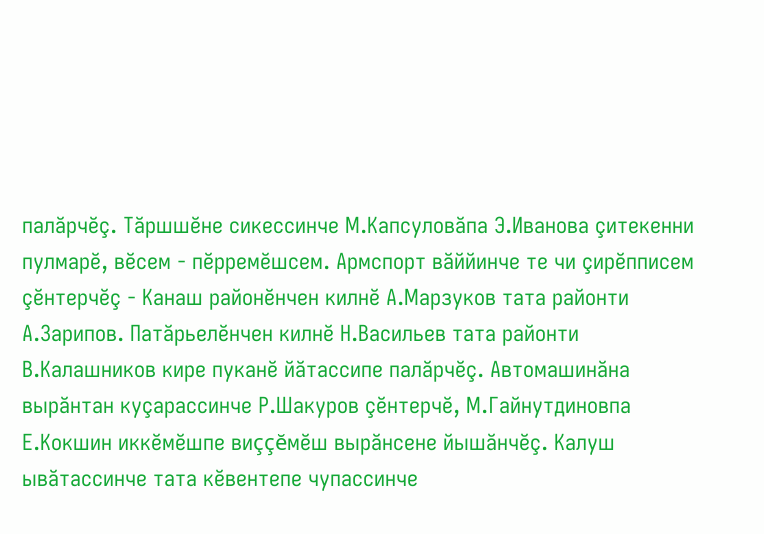палăрчĕç. Тăршшĕне сикессинче М.Капсуловăпа Э.Иванова çитекенни пулмарĕ, вĕсем - пĕрремĕшсем. Армспорт вăййинче те чи çирĕпписем çĕнтерчĕç - Канаш районĕнчен килнĕ А.Марзуков тата районти А.Зарипов. Патăрьелĕнчен килнĕ Н.Васильев тата районти В.Калашников кире пуканĕ йăтассипе палăрчĕç. Автомашинăна вырăнтан куçарассинче Р.Шакуров çĕнтерчĕ, М.Гайнутдиновпа Е.Кокшин иккĕмĕшпе виççĕмĕш вырăнсене йышăнчĕç. Калуш ывăтассинче тата кĕвентепе чупассинче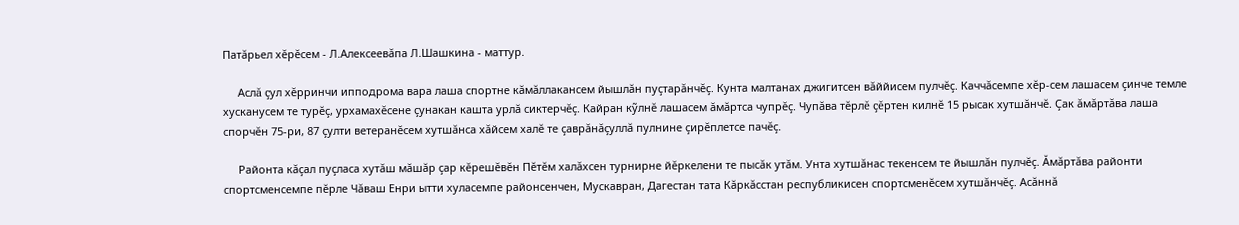Патăрьел хĕрĕсем - Л.Алексеевăпа Л.Шашкина - маттур.

     Аслă çул хĕрринчи ипподрома вара лаша спортне кăмăллакансем йышлăн пуçтарăнчĕç. Кунта малтанах джигитсен вăййисем пулчĕç. Каччăсемпе хĕр-сем лашасем çинче темле хусканусем те турĕç, урхамахĕсене çунакан кашта урлă сиктерчĕç. Кайран кỹлнĕ лашасем ăмăртса чупрĕç. Чупăва тĕрлĕ çĕртен килнĕ 15 рысак хутшăнчĕ. Çак ăмăртăва лаша спорчĕн 75-ри, 87 çулти ветеранĕсем хутшăнса хăйсем халĕ те çаврăнăçуллă пулнине çирĕплетсе пачĕç.

     Районта кăçал пуçласа хутăш мăшăр çар кĕрешĕвĕн Пĕтĕм халăхсен турнирне йĕркелени те пысăк утăм. Унта хутшăнас текенсем те йышлăн пулчĕç. Ăмăртăва районти спортсменсемпе пĕрле Чăваш Енри ытти хуласемпе районсенчен, Мускавран, Дагестан тата Кăркăсстан республикисен спортсменĕсем хутшăнчĕç. Асăннă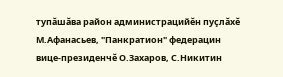тупăшăва район администрацийĕн пуçлăхĕ М.Афанасьев, "Панкратион" федерацин вице-президенчĕ О.Захаров, С.Никитин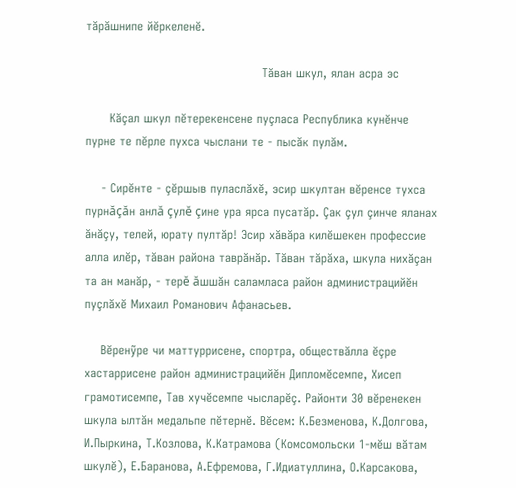тăрăшнипе йĕркеленĕ.

                                            Тăван шкул, ялан асра эс

      Кăçал шкул пĕтерекенсене пуçласа Республика кунĕнче пурне те пĕрле пухса чыслани те - пысăк пулăм.

    - Сирĕнте - çĕршыв пуласлăхĕ, эсир шкултан вĕренсе тухса пурнăçăн анлă çулĕ çине ура ярса пусатăр. Çак çул çинче яланах ăнăçу, телей, юрату пултăр! Эсир хăвăра килĕшекен профессие алла илĕр, тăван района таврăнăр. Тăван тăрăха, шкула нихăçан та ан манăр, - терĕ ăшшăн саламласа район администрацийĕн пуçлăхĕ Михаил Романович Афанасьев.

    Вĕренỹре чи маттуррисене, спортра, обществăлла ĕçре хастаррисене район администрацийĕн Дипломĕсемпе, Хисеп грамотисемпе, Тав хучĕсемпе чысларĕç. Районти 30 вĕренекен шкула ылтăн медальпе пĕтернĕ. Вĕсем: К.Безменова, К.Долгова, И.Пыркина, Т.Козлова, К.Катрамова (Комсомольски 1-мĕш вăтам шкулĕ), Е.Баранова, А.Ефремова, Г.Идиатуллина, О.Карсакова,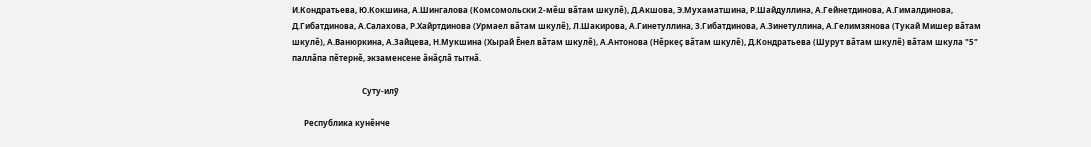И.Кондратьева, Ю.Кокшина, А.Шингалова (Комсомольски 2-мĕш вăтам шкулĕ), Д.Акшова, Э.Мухаматшина, Р.Шайдуллина, А.Гейнетдинова, А.Гималдинова, Д.Гибатдинова, А.Салахова, Р.Хайртдинова (Урмаел вăтам шкулĕ), Л.Шакирова, А.Гинетуллина, З.Гибатдинова, А.Зинетуллина, А.Гелимзянова (Тукай Мишер вăтам шкулĕ), А.Ванюркина, А.Зайцева, Н.Мукшина (Хырай Ĕнел вăтам шкулĕ), А.Антонова (Нĕркеç вăтам шкулĕ), Д.Кондратьева (Шурут вăтам шкулĕ) вăтам шкула "5" паллăпа пĕтернĕ, экзаменсене ăнăçлă тытнă.

                                   Суту-илỹ

      Республика кунĕнче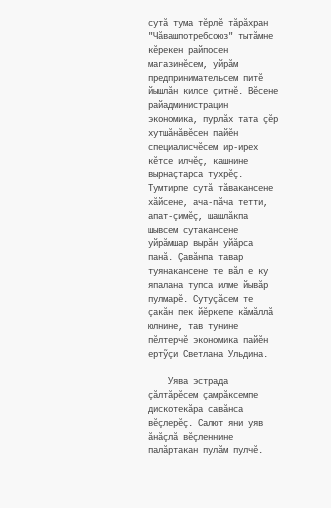сутă тума тĕрлĕ тăрăхран "Чăвашпотребсоюз" тытăмне кĕрекен райпосен магазинĕсем, уйрăм предпринимательсем питĕ йышлăн килсе çитнĕ. Вĕсене райадминистрацин экономика, пурлăх тата çĕр хутшăнăвĕсен пайĕн специалисчĕсем ир-ирех кĕтсе илчĕç, кашнине вырнаçтарса тухрĕç. Тумтирпе сутă тăвакансене хăйсене, ача-пăча тетти, апат-çимĕç, шашлăкпа шывсем сутакансене уйрăмшар вырăн уйăрса панă. Çавăнпа тавар туянакансене те вăл е ку япалана тупса илме йывăр пулмарĕ. Сутуçăсем те çакăн пек йĕркепе кăмăллă юлнине, тав тунине пĕлтерчĕ экономика пайĕн ертỹçи Светлана Ульдина.

    Уява эстрада çăлтăрĕсем çамрăксемпе дискотекăра савăнса вĕçлерĕç. Салют яни уяв ăнăçлă вĕçленнине палăртакан пулăм пулчĕ.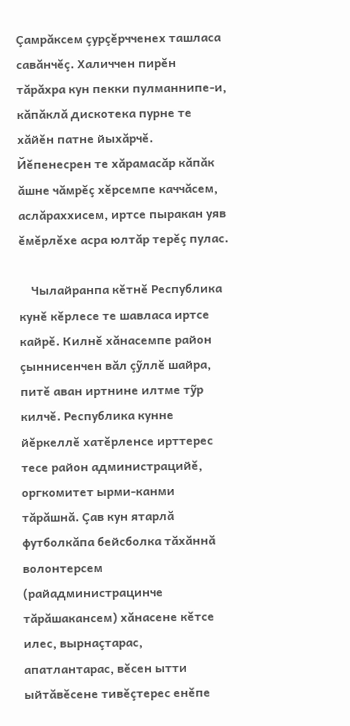Çамрăксем çурçĕрчченех ташласа савăнчĕç. Халиччен пирĕн тăрăхра кун пекки пулманнипе-и, кăпăклă дискотека пурне те хăйĕн патне йыхăрчĕ. Йĕпенесрен те хăрамасăр кăпăк ăшне чăмрĕç хĕрсемпе каччăсем, аслăраххисем, иртсе пыракан уяв ĕмĕрлĕхе асра юлтăр терĕç пулас.

    Чылайранпа кĕтнĕ Республика кунĕ кĕрлесе те шавласа иртсе кайрĕ. Килнĕ хăнасемпе район çыннисенчен вăл çỹллĕ шайра, питĕ аван иртнине илтме тỹр килчĕ. Республика кунне йĕркеллĕ хатĕрленсе ирттерес тесе район администрацийĕ, оргкомитет ырми-канми тăрăшнă. Çав кун ятарлă футболкăпа бейсболка тăхăннă волонтерсем (райадминистрацинче тăрăшакансем) хăнасене кĕтсе илес, вырнаçтарас, апатлантарас, вĕсен ытти ыйтăвĕсене тивĕçтерес енĕпе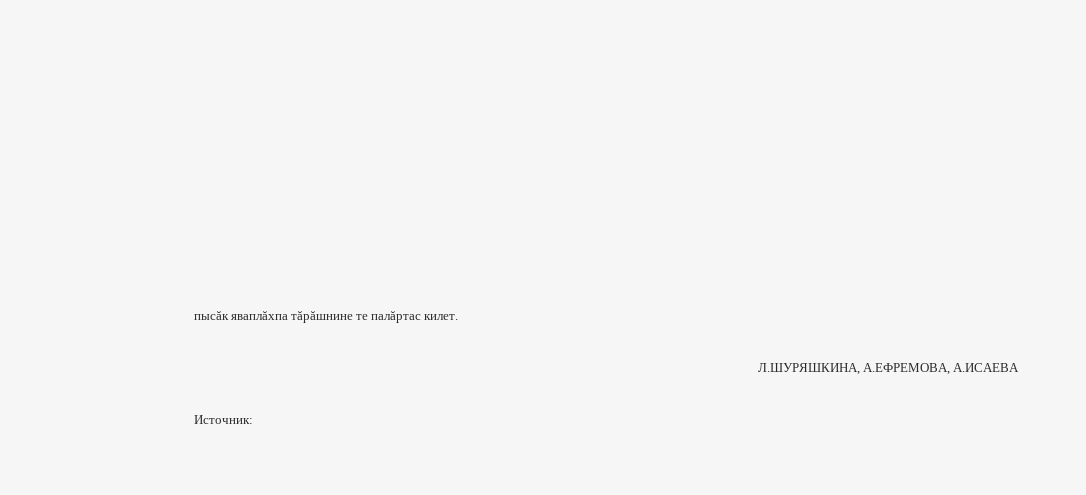пысăк яваплăхпа тăрăшнине те палăртас килет.

                                                                                                                                                                                            Л.ШУРЯШКИНА, А.ЕФРЕМОВА, А.ИСАЕВА

Источник: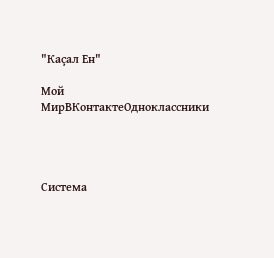"Каçал Ен"

Мой МирВКонтактеОдноклассники




Система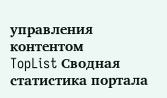управления контентом
TopList Сводная статистика портала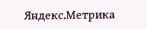Яндекс.Метрика